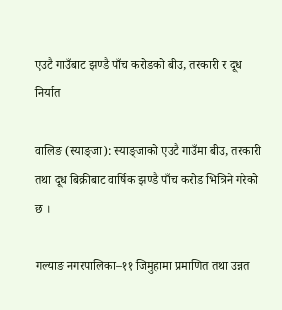एउटै गाउँबाट झण्डै पाँच करोडको बीउ, तरकारी र दूध निर्यात

वालिङ (स्याङ्जा): स्याङ्जाको एउटै गाउँमा बीउ, तरकारी तथा दूध बिक्रीबाट वार्षिक झण्डै पाँच करोड भित्रिने गरेको छ ।

गल्याङ नगरपालिका–११ जिमुहामा प्रमाणित तथा उन्नत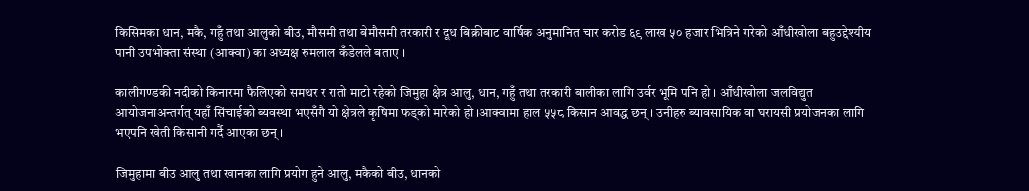किसिमका धान, मकै, गहुँ तथा आलुको बीउ, मौसमी तथा बेमौसमी तरकारी र दूध बिक्रीबाट वार्षिक अनुमानित चार करोड ६९ लाख ५० हजार भित्रिने गरेको आँधीखोला बहुउद्देश्यीय पानी उपभोक्ता संस्था (आक्वा) का अध्यक्ष रुमलाल कँडेलले बताए ।

कालीगण्डकी नदीको किनारमा फैलिएको समथर र रातो माटो रहेको जिमुहा क्षेत्र आलु, धान, गहुँ तथा तरकारी बालीका लागि उर्वर भूमि पनि हो । आँधीखोला जलविद्युत आयोजनाअन्तर्गत् यहाँ सिंचाईको ब्यवस्था भएसँगै यो क्षेत्रले कृषिमा फड्को मारेको हो ।आक्वामा हाल ५५८ किसान आवद्ध छन् । उनीहरु ब्यावसायिक वा घरायसी प्रयोजनका लागि भएपनि खेती किसानी गर्दै आएका छन् ।

जिमुहामा बीउ आलु तथा खानका लागि प्रयोग हुने आलु, मकैको बीउ, धानको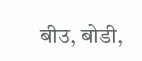बीउ, बोडी,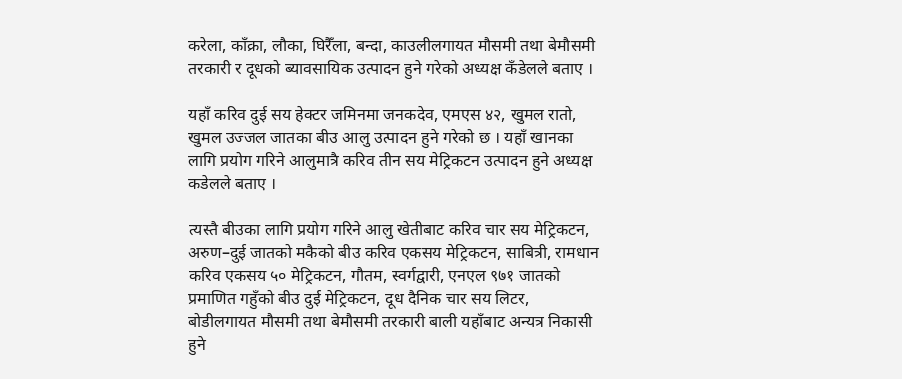करेला, काँक्रा, लौका, घिरैँला, बन्दा, काउलीलगायत मौसमी तथा बेमौसमी तरकारी र दूधको ब्यावसायिक उत्पादन हुने गरेको अध्यक्ष कँडेलले बताए ।

यहाँ करिव दुई सय हेक्टर जमिनमा जनकदेव, एमएस ४२, खुमल रातो, खुमल उज्जल जातका बीउ आलु उत्पादन हुने गरेको छ । यहाँ खानका लागि प्रयोग गरिने आलुमात्रै करिव तीन सय मेट्रिकटन उत्पादन हुने अध्यक्ष कडेलले बताए ।

त्यस्तै बीउका लागि प्रयोग गरिने आलु खेतीबाट करिव चार सय मेट्रिकटन, अरुण–दुई जातको मकैको बीउ करिव एकसय मेट्रिकटन, साबित्री, रामधान करिव एकसय ५० मेट्रिकटन, गौतम, स्वर्गद्वारी, एनएल ९७१ जातको प्रमाणित गहुँको बीउ दुई मेट्रिकटन, दूध दैनिक चार सय लिटर, बोडीलगायत मौसमी तथा बेमौसमी तरकारी बाली यहाँबाट अन्यत्र निकासी हुने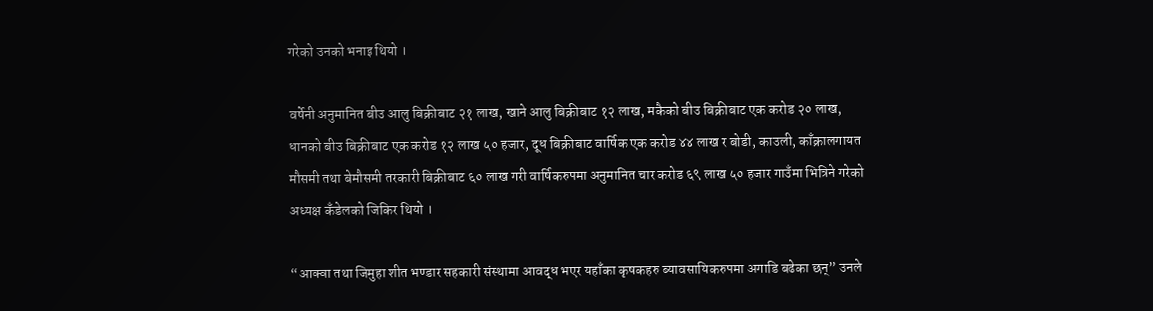गरेको उनको भनाइ थियो ।

वर्षेनी अनुमानित बीउ आलु बिक्रीबाट २१ लाख, खाने आलु बिक्रीबाट १२ लाख, मकैको बीउ बिक्रीबाट एक करोड २० लाख, धानको बीउ बिक्रीबाट एक करोड १२ लाख ५० हजार, दूध बिक्रीबाट वार्षिक एक करोड ४४ लाख र बोडी, काउली, काँक्रालगायत मौसमी तथा बेमौसमी तरकारी बिक्रीबाट ६० लाख गरी वार्षिकरुपमा अनुमानित चार करोड ६९ लाख ५० हजार गाउँमा भित्रिने गरेको अध्यक्ष कँडेलको जिकिर थियो ।

“आक्वा तथा जिमुहा शीत भण्डार सहकारी संस्थामा आवद्ध भएर यहाँका कृषकहरु ब्यावसायिकरुपमा अगाडि बढेका छन्” उनले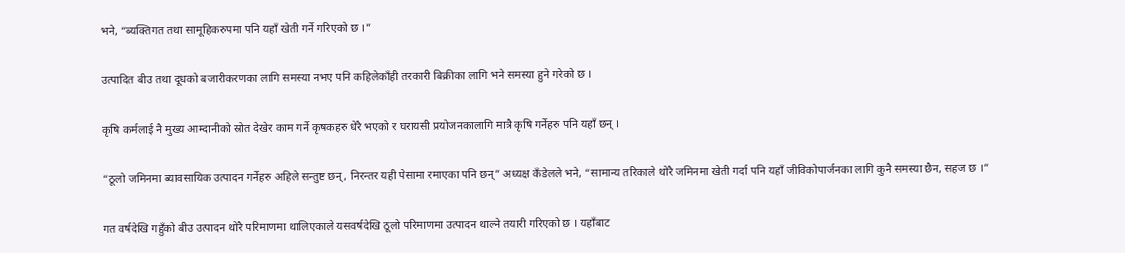भने, “ब्यक्तिगत तथा सामूहिकरुपमा पनि यहाँ खेती गर्ने गरिएको छ ।”

उत्पादित बीउ तथा दूधको बजारीकरणका लागि समस्या नभए पनि कहिलेकाँही तरकारी बिक्रीका लागि भने समस्या हुने गरेको छ ।

कृषि कर्मलाई नै मुख्य आम्दानीको स्रोत देखेर काम गर्ने कृषकहरु धेरै भएको र घरायसी प्रयोजनकालागि मात्रै कृषि गर्नेहरु पनि यहाँ छन् ।

“ठूलो जमिनमा ब्यावसायिक उत्पादन गर्नेहरु अहिले सन्तुष्ट छन्, निरन्तर यही पेसामा रमाएका पनि छन्” अध्यक्ष कँडेलले भने, “सामान्य तरिकाले थोरै जमिनमा खेती गर्दा पनि यहाँ जीविकोपार्जनका लागि कुनै समस्या छैन, सहज छ ।”

गत वर्षदेखि गहुँको बीउ उत्पादन थोरै परिमाणमा थालिएकाले यसवर्षदेखि ठूलो परिमाणमा उत्पादन थाल्ने तयारी गरिएको छ । यहाँबाट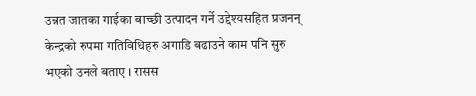उन्नत जातका गाईका बाच्छी उत्पादन गर्ने उद्देश्यसहित प्रजनन् केन्द्रको रुपमा गतिविधिहरु अगाडि बढाउने काम पनि सुरु भएको उनले बताए । रासस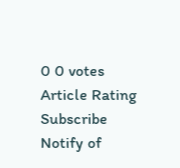0 0 votes
Article Rating
Subscribe
Notify of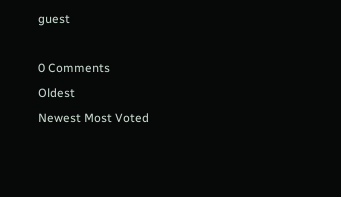guest

0 Comments
Oldest
Newest Most Voted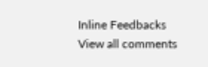Inline Feedbacks
View all comments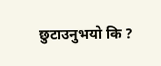छुटाउनुभयो कि ?